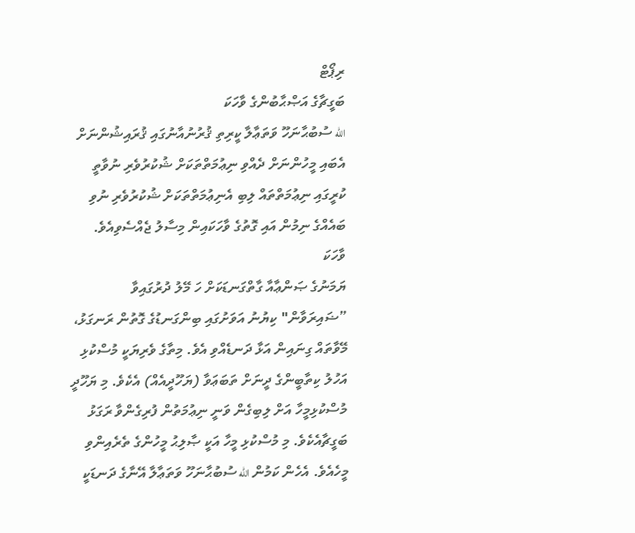ރިޕޯޓް
ބަގީޗާގެ އަޞްޙާބުންގެ ވާހަކަ
الله ސުބުޙާނަހޫ ވަތަޢާލާ ކީރިތި ޤުރުނުއާނުގައި ޤުރައިޝުންނަށް އެބައި މީހުންނަށް ދެއްވި ނިޢުމަތްތަކަށް ޝުކުރުވެރި ނުވާތީ ކުރީގައި ނިޢުމަތްތައް ލިބި އެނިޢުމަތްތަކަށް ޝުކުރުވެރި ނުވި ބައެއްގެ ނިމުން އައި ގޮތުގެ ވާހަކައިން މިސާލު ޖެއްސެވިއެވެ.
ވާހަކަ
ޔަމަނުގެ ޞަންޢާއާ ގާތްގަނޑަކަށް ހަ މޭލު ދުރުގައިވާ ”ޟައިރަވާން" ކިޔުނު އަވަށުގައި ބިންގަނޑުގެ ގޮތުން ރަނގަޅު، މޭވާތައް ގިނައިން އަޅާ ދަނޑެއްވި އެވެ. މިތާގެ ވެރިޔަކީ މުސްކުޅި އަހުލު ކިތާބީންގެ ދީނަށް ތަބަޢަވާ (ޔަހޫދީއެއް) އެކެވެ. މި ޔަހޫދީ މުސްކުޅިމީހާ އަށް ލިބިގެން ވަނީ ނިޢުމަތުން ފުރިގެންވާ ރަގަޅު ބަގީޗާއެކެވެ. މި މުސްކުޅި މީހާ އަކީ ޞާލިޙު މީހުންގެ ތެރެއިންވި މީހެއެވެ. އެހެން ކަމުން الله ސުބުޙާނަހޫ ވަތަޢާލާ އޭނާގެ ދަނޑަކީ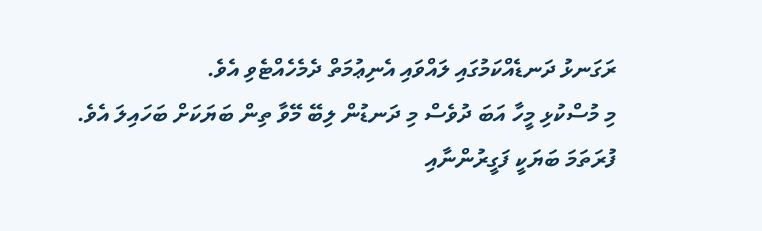ރަގަނޅު ދަނޑެއްކަމުގައި ލައްވައި އެނިޢުމަތް ދެމެހެއްޓެވި އެވެ.
މި މުސްކުޅި މީހާ އަބަ ދުވެސް މި ދަނޑުން ލިބޭ މޭވާ ތިން ބަޔަކަށް ބަހައިލަ އެވެ. ފުރަތަމަ ބަޔަކީ ފަގީރުންނާއި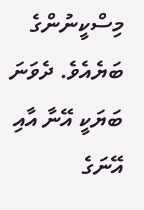މިސްކީނުންގެ ބަޔެއެވެ. ދެވަނަ ބަޔަކީ އޭނާ އާއި އޭނަގެ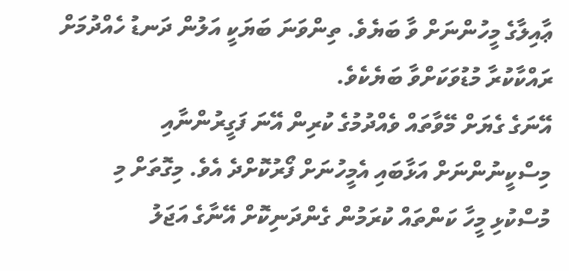ޢާއިލާގެ މީހުންނަށް ވާ ބަޔެވެ. ތިންވަނަ ބަޔަކީ އަލުން ދަނޑު ހެއްދުމަށް ރައްކާކުރާ މުޑުވަކަށްވާ ބަޔެކެވެ.
އޭނަގެ ގެޔަށް މޭވާތައް ވެއްދުމުގެ ކުރިން އޭނަ ފަގީރުންނާއި މިސްކީނުންނަށް އަޅާބައި އެމީހުނަށް ފޯރުކޮށްދެ އެވެ. މިގޮތަށް މި މުސްކުޅި މީހާ ކަންތައް ކުރަމުން ގެންދަނިކޮށް އޭނާގެ އަޖަލު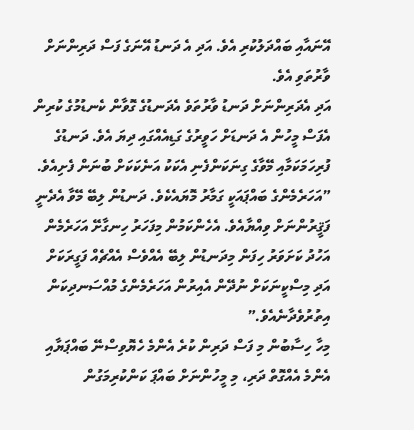އޭނައާއި ބައްދަލުކުރި އެވެ. އަދި އެ ދަނޑު އޭނަގެ ފަސް ދަރިންނަށް ވާރުތަވި އެވެ.
އަދި އެދަރިންނަށް ދަނޑު ވާރުތަވެ އެދަނޑުގެ ގޮވާން ކެނޑުމުގެ ކުރިން އެފަސް މީހުން އެ ދަނޑަށް ހަވީރުގެ ގަޑިއެއްގައި ދިޔަ އެވެ. ދަނޑުގެ ފުރިހަމަކަމާއި މޭވާގެ ގިނަކަންފެނި އެކަކު އަނެކަކަށް ބުނަން ފެށިއެވެ. ”އަހަރެމެންގެ ބައްޕައަކީ ގަމާރު މޮޔައެކެވެ. ދަނޑުން ލިބޭ މޭވާ އެދެނީ ފަޤީރުންނަށް ވިއްޔާއެވެ. އެހެންކަމުން މިފަހަރު ހިނގާށޭ އަހަރެމެން އަހުދު ކަށަވަރު ހިފަން މިދަނޑުން ލިބޭ އެއްވެސް އެއްޗެއް ފަގީރަކަށް އަދި މިސްކީނަކަށް ނުދޭން އެއިރުން އަހަރެމެންގެ މުއްސަނދިކަން އިތުރުވެދާނެއެވެ.”
މިހާ ހިސާބުން މި ފަސް ދަރިން ކުރެ އެންމެ ހެޔޮވިސްނޭ ބައްޕަޔާއި އެންމެ އެއްގޮތް ދަރި، މި މީހުންނަށް ބައްޕަ ކަންކުރިމަގުން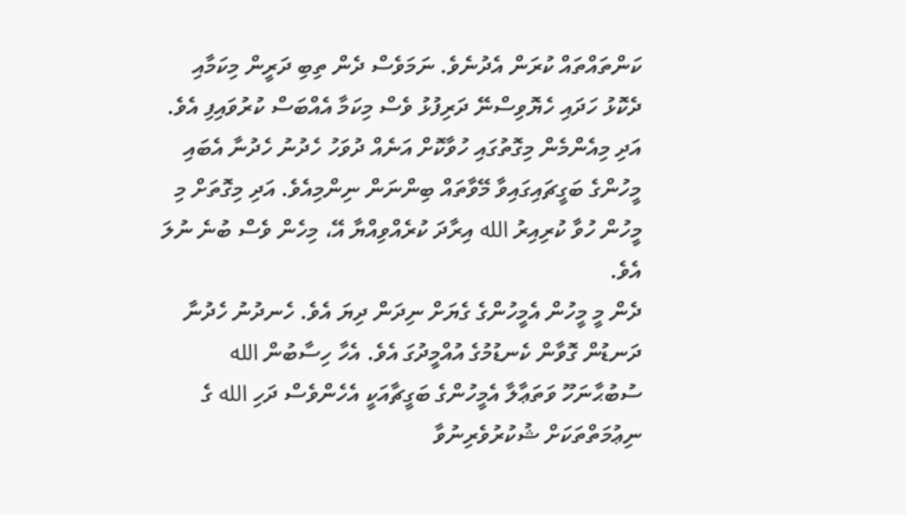ކަންތައްތައް ކުރަން އެދުނެވެ. ނަމަވެސް ދެން ތިބި ދަރީން މިކަމާއި ދެކޮޅު ހަދައި ހެޔޮވިސްނޭ ދަރިފުޅު ވެސް މިކަމާ އެއްބަސް ކުރުވައިފި އެވެ. އަދި މިއެންމެން މިގޮތުގައި ހުވާކޮށް އަނެއް ދުވަހު ހެދުނު ހެދުނާ އެބައި މީހުންގެ ބަގީޗައިގައިވާ މޭވާތައް ބިންނަން ނިންމިއެވެ. އަދި މިގޮތަށް މި މީހުން ހުވާ ކުރިއިރު الله އިރާދަ ކުރެއްވިއްޔާ އޭ، މިހެން ވެސް ބުނެ ނުލަ އެވެ.
ދެން މީ މީހުން އެމީހުންގެ ގެޔަށް ނިދަން ދިޔަ އެވެ. ހެނދުނު ހެދުނާ ދަނޑުން ގޮވާން ކެނޑުމުގެ އުއްމީދުގަ އެވެ. އެހާ ހިސާބުން الله ސުބުޙާނަހޫ ވަތަޢާލާ އެމީހުންގެ ބަގީޗާއަކީ އެހެންވެސް ދަހި الله ގެ ނިޢުމަތްތަކަށް ޝުކުރުވެރިނުވާ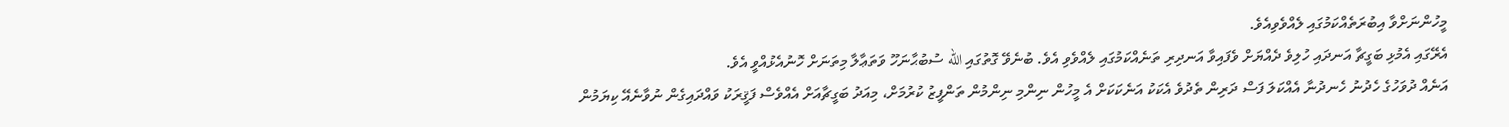މީހުންނަށްވާ އިބުރަތެއްކަމުގައި ލެއްވެވިއެވެ.
އެރޭގައި އެމުޅި ބަގީޗާ އަނދައި ހުލިވެ ދެއްޔަށް ވެފައިވާ އަނދިރި ތަނެއްކަމުގައި ލެއްވެވި އެވެ. ބުނެވޭ ގޮތުގައި الله ސުބުޙާނަހޫ ވަތަޢާލާ މިތަނަށް ހޮނުއެޅުއްވީ އެވެ.
އަނެއް ދުވަހުގެ ހެދުނު ހެނދުނާ އެއްކަލަ ފަސް ދަރިން ތެދުވެ އެކަކު އަނެކަކަށް އެ މީހުން ނިންމި ނިންމުން ތަންފީޒު ކުރުމަށް، މިއަދު ބަގީޗާއަށް އެއްވެސް ފަޤީރަކު ވައްދައިގެން ނުވާނެއޭ ކިޔަމުން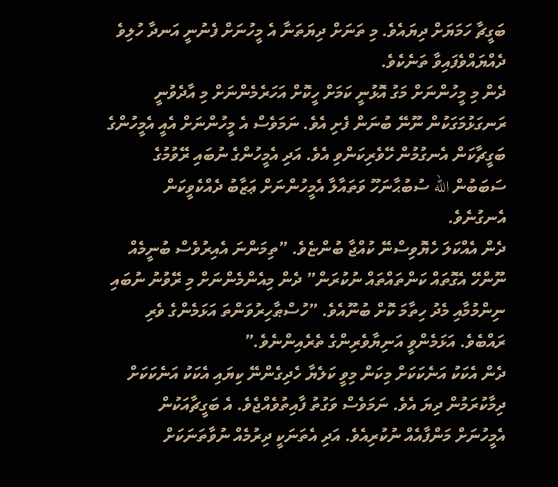ބަގީޗާ ހަމަޔަށް ދިޔައެވެ. މި ތަނަށް ދިޔަތަނާ އެ މީހުނަށް ފެނުނީ އަނދާ ހުލިވެ ދެއްޔައްވެފައިވާ ތަނެކެވެ.
ދެން މި މީހުންނަށް މަގު އޮޅުނީ ކަމަށް ހީކޮށް އަހަރެމެންނަށް މި އާދެވުނީ ރަނގަޅުމަގަކުން ނޫނޭ ބުނަން ފެށި އެވެ. ނަމަވެސް އެ މީހުންނަށް އެއީ އެމީހުންގެ ބަގީޗާކަން އެނގުމުން ހޭވެރިކަންވި އެވެ. އަދި އެމީހުންގެ ނުބައި ރޭވުމުގެ ސަބަބުން الله ސުބުޙާނަހޫ ވަތައާލާ އެމީހުންނަށް ޢަޒާބު ދެއްކެވީކަން އެނގުނެވެ.
ދެން އެއްކަލަ ހެޔޮވިސްނޭ ކުއްޖާ ބުންޏެވެ. ”ތިމަންނަ އެއިރުވެސް ބުނީމެއް ނޫންހޭ އެގޮތައް ކަންތައްތައް ނުކުރަން” ދެން މިއެންމެންނަށް މި ރޭވުނު ނުބައި ނިންމުމާއި މެދު ހިތާމަ ކޮށް ބުނޫއެވެ. ”ހުސްޠާހިރުވަންތަ އަޅަމެންގެ ވެރި ރައްބެވެ. އަޅަމެންވީ އަނިޔާވެރިންގެ ތެރެއިންނެވެ.”
ދެން އެކަކު އަނެކަކަށް މިކަން މިވީ ކަލެޔާ ހެދިގެންނޭ ކިޔައި އެކަކު އަނެކަކަށް ދިމާކުރަމުން ދިޔަ އެވެ. ނަމަވެސް ވަގުތު ފާއިތުވެއްޖެވެ. އެ ބަގީޗާއަކުން އެމީހުނަށް މަންފާއެއް ނުކުރިއެވެ. އަދި އެތަނަކީ ދިރުމެއް ނުވާތަނަކަށް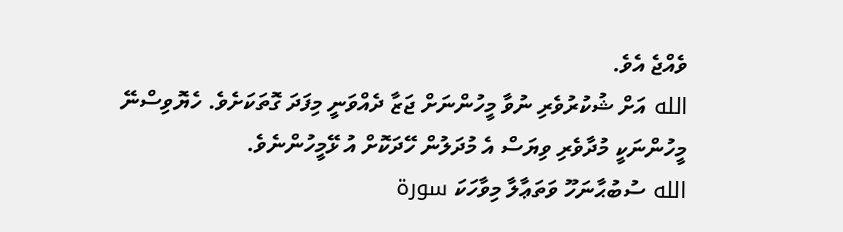ވެއްޖެ އެވެ.
الله އަށް ޝުކުރުވެރި ނުވާ މީހުންނަށް ޖަޒާ ދެއްވަނީ މިފަދަ ގޮތަކަށެވެ. ހެޔޮވިސްނޭ މީހުންނަކީ މުދާވެރި ވިޔަސް އެ މުދަލުން ހޭދަކޮށް އު ޅޭމީހުންނެވެ.
الله ސުބުޙާނަހޫ ވަތަޢާލާ މިވާހަކަ سورة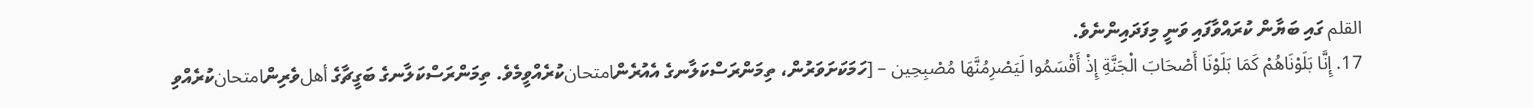القلم ގައި ބަޔާން ކުރައްވާފައި ވަނީ މިފަދައިންނެވެ.
17. إِنَّا بَلَوْنَاهُمْ كَمَا بَلَوْنَا أَصْحَابَ الْجَنَّةِ إِذْ أَقْسَمُوا لَيَصْرِمُنَّهَا مُصْبِحِين – [ހަމަކަށަވަރުން، ތިމަންރަސްކަލާނގެ އެއުރެންامتحانކުރެއްވީމެވެ. ތިމަންރަސްކަލާނގެ ބަގީޗާގެ أهلވެރިންامتحانކުރެއްވި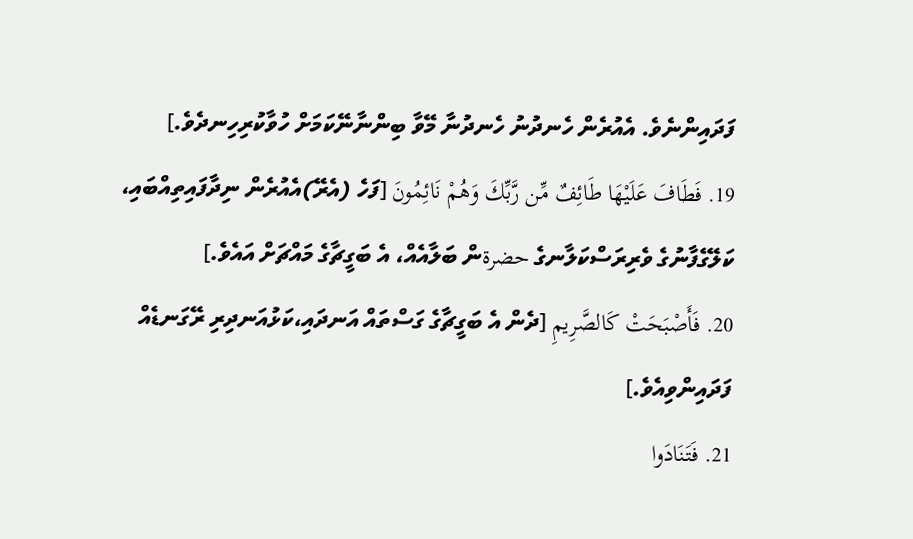ފަދައިންނެވެ. އެއުރެން ހެނދުނު ހެނދުނާ މޭވާ ބިންނާނޭކަމަށް ހުވާކުރިހިނދެވެ.]
19. فَطَافَ عَلَيْهَا طَائِفٌ مِّن رَّبِّكَ وَهُمْ نَائِمُونَ [ފަހެ (އެރޭ)އެއުރެން ނިދާފައިތިއްބައި، ކަލޭގެފާނުގެ ވެރިރަސްކަލާނގެ حضرةން ބަލާއެއް، އެ ބަގީޗާގެ މައްޗަށް އައެވެ.]
20. فَأَصْبَحَتْ كَالصَّرِيمِ [ދެން އެ ބަގީޗާގެ ގަސްތައް އަނދައި،ކަޅުއަނދިރި ރޭގަނޑެއް ފަދައިންވިއެވެ.]
21. فَتَنَادَوا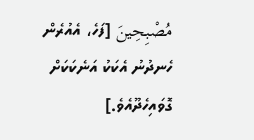مُصْبِحِينَ [ފަހެ، އެއުރެން ހެނދުނު އެކަކު އަނެކަކަށް ގޮވައިހެދޫއެވެ.]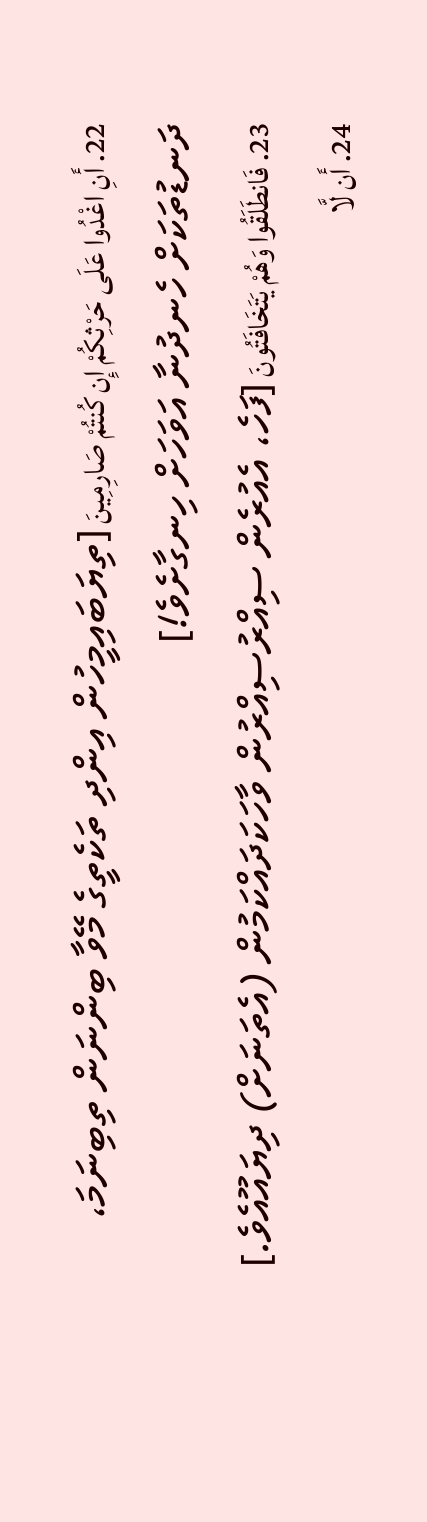22. أَنِ اغْدُوا عَلَى حَرْثِكُمْ إِن كُنتُمْ صَارِمِينَ [ތިޔަބައިމީހުން އިންދި ތަކެތީގެ މޭވާ ބިންނަން ތިބިނަމަ، ދަނޑުތަކަށް ހެނދުނާ އަވަހަށް ހިނގާށެވެ!]
23. فَانطَلَقُوا وَهُمْ يَتَخَافَتُونَ [ފަހެ، އެއުރެން ސިއްރުސިއްރުން ވާހަކަދައްކަމުން (އެތަނަށް) ދިޔައޫއެވެ.]
24. أَن لَّا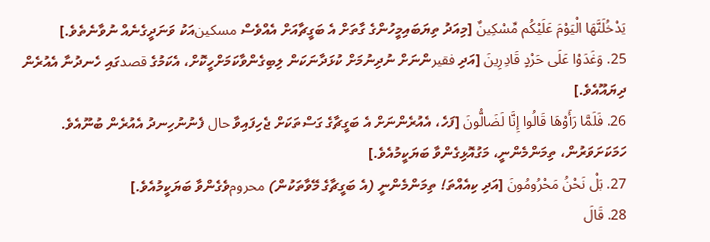يَدْخُلَنَّهَا الْيَوْمَ عَلَيْكُم مِّسْكِينٌ [މިއަދު ތިޔަބައިމީހުންގެ ގާތަށް އެ ބަގީޗާއަށް އެއްވެސް مسكينއަކު ވަނަދީގެނެއް ނުވާނެތެވެ.]
25. وَغَدَوْا عَلَى حَرْدٍ قَادِرِينَ [އަދި فقيرންނަށް ނުދިނުމަށް ކުޅަދާނަކަން ލިބިގެންވާކަމަށްހީކޮށް، އެކަމުގެ قصدގައި ހެނދުނާ އެއުރެން ދިޔައޫއެވެ.]
26. فَلَمَّا رَأَوْهَا قَالُوا إِنَّا لَضَالُّونَ [ފަހެ، އެއުރެންނަށް އެ ބަގީޗާގެ ގަސްތަކަށް ޖެހިފައިވާ حال ފެނުނުހިނދު އެއުރެން ބުނޫއެވެ. ހަމަކަށަވަރުން، ތިމަންމެންނީ، މަގުއޮޅިގެންވާ ބަޔަކީމުއެވެ.]
27. بَلْ نَحْنُ مَحْرُومُونَ [އަދި ކިއެއްތަ! ތިމަންމެންނީ (އެ ބަގީޗާގެ މޭވާތަކުން) محرومވެގެންވާ ބަޔަކީމުއެވެ.]
28. قَالَ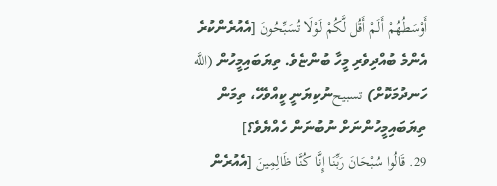أَوْسَطُهُمْ أَلَمْ أَقُل لَّكُمْ لَوْلَا تُسَبِّحُونَ [އެއުރެންކުރެ އެންމެ ބުއްދިވެރި މީހާ ބުންޏެވެ. ތިޔަބައިމީހުން (اللَّه ހަނދުމަކޮށް) تسبيحނުކިޔަނީ ކީއްވެހޭ، ތިމަން ތިޔަބައިމީހުންނަށް ނުބުނަން ހެއްޔެވެ؟]
29. قَالُوا سُبْحَانَ رَبِّنَا إِنَّا كُنَّا ظَالِمِينَ [އެއުރެން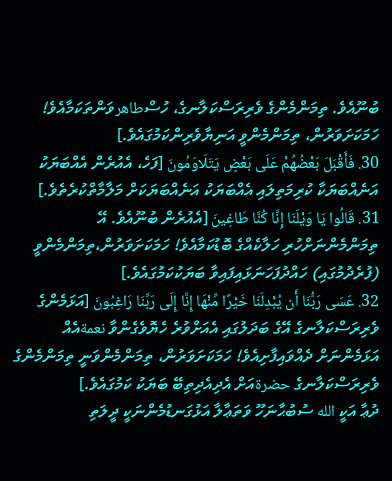ބުނޫއެވެ. ތިމަންމެންގެ ވެރިރަސްކަލާނގެ، ހުސްطاهرވަންތަކަމާއެވެ! ހަމަކަށަވަރުން، ތިމަންމެންވީ އަނިޔާވެރިންކަމުގައެވެ.]
30. فَأَقْبَلَ بَعْضُهُمْ عَلَى بَعْضٍ يَتَلَاوَمُونَ [ފަހެ، އެއުރެން އެއްބަޔަކު އަނެއްބަޔަކާ ކުރިމަތިލައި އެއްބަޔަކު އަނެއްބަޔަކަށް މަލާމާތްކުރެތެވެ.]
31. قَالُوا يَا وَيْلَنَا إِنَّا كُنَّا طَاغِينَ [އެއުރެން ބުނޫއެވެ. އޭ ތިމަންމެންނަށްހުރި ހަލާކެއްގެ ބޮޑުކަމާއެވެ! ހަމަކަށަވަރުން،ތިމަންމެންވީ (ފުރެދުމުގައި) ހައްދުފަހަނަޅައިފައިވާ ބަޔަކުކަމުގައެވެ.]
32. عَسَى رَبُّنَا أَن يُبْدِلَنَا خَيْرًا مِّنْهَا إِنَّا إِلَى رَبِّنَا رَاغِبُونَ [އަޅަމެންގެ ވެރިރަސްކަލާނގެ އޭގެ ބަދަލުގައި އެއަށްވުރެ ހެޔޮވެގެންވާ نعمةއެއް އަޅަމެންނަށް ދެއްވައިފާށިއެވެ! ހަމަކަށަވަރުން، ތިމަންމެންވަނީ ތިމަންމެންގެ ވެރިރަސްކަލާނގެ حضرةއަށް އެދިއެދިތިބޭ ބަޔަކު ކަމުގައެވެ.]
ދުޢާ އަކީ الله ސުބުޙާނަހޫ ވަތަޢާލާ އަޅުގަނޑުމެންނަކީ ދީލަތި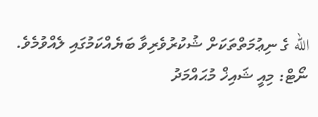الله ގެ ނިޢުމަތްތަކަށް ޝުކުރުވެރިވާ ބަޔެއްކަމުގައި ލެއްވުމެވެ.
ނޯޓް: މިއީ ޝައިޚް މުޙައްމަދު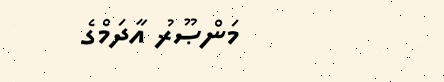މަންޞޫރު އާދަމްގެ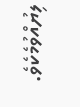ލިޔުއްވުމެކެވެ.